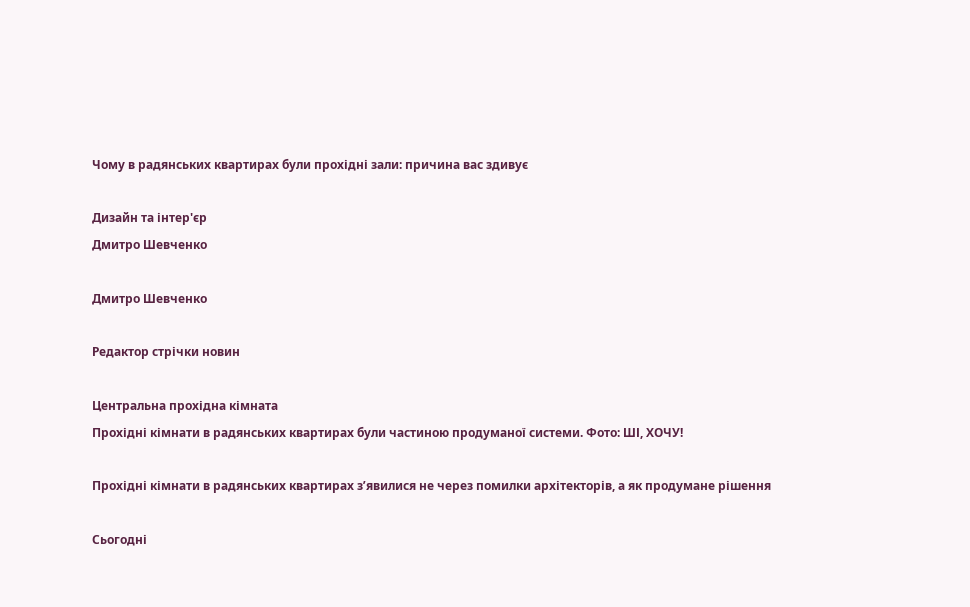Чому в радянських квартирах були прохідні зали: причина вас здивує

Дизайн та інтер'єр
Дмитро Шевченко

Дмитро Шевченко

Редактор стрічки новин

Центральна прохідна кімната
Прохідні кімнати в радянських квартирах були частиною продуманої системи. Фото: ШІ, ХОЧУ!

Прохідні кімнати в радянських квартирах з’явилися не через помилки архітекторів, а як продумане рішення

Сьогодні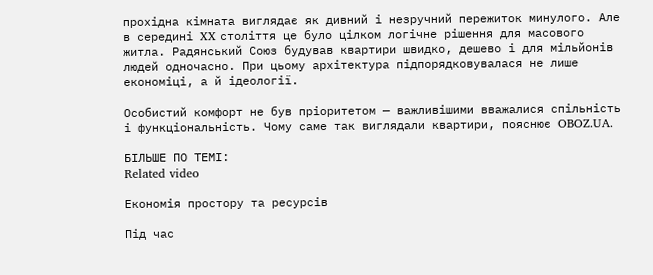прохідна кімната виглядає як дивний і незручний пережиток минулого. Але в середині XX століття це було цілком логічне рішення для масового житла. Радянський Союз будував квартири швидко, дешево і для мільйонів людей одночасно. При цьому архітектура підпорядковувалася не лише економіці, а й ідеології.

Особистий комфорт не був пріоритетом — важливішими вважалися спільність і функціональність. Чому саме так виглядали квартири, пояснює OBOZ.UA.

БІЛЬШЕ ПО ТЕМІ:
Related video

Економія простору та ресурсів

Під час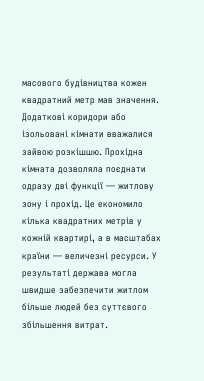масового будівництва кожен квадратний метр мав значення. Додаткові коридори або ізольовані кімнати вважалися зайвою розкішшю. Прохідна кімната дозволяла поєднати одразу дві функції — житлову зону і прохід. Це економило кілька квадратних метрів у кожній квартирі, а в масштабах країни — величезні ресурси. У результаті держава могла швидше забезпечити житлом більше людей без суттєвого збільшення витрат.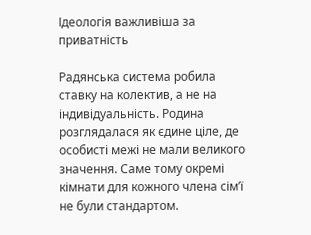Ідеологія важливіша за приватність

Радянська система робила ставку на колектив, а не на індивідуальність. Родина розглядалася як єдине ціле, де особисті межі не мали великого значення. Саме тому окремі кімнати для кожного члена сім’ї не були стандартом.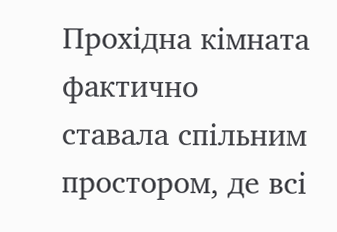Прохідна кімната фактично ставала спільним простором, де всі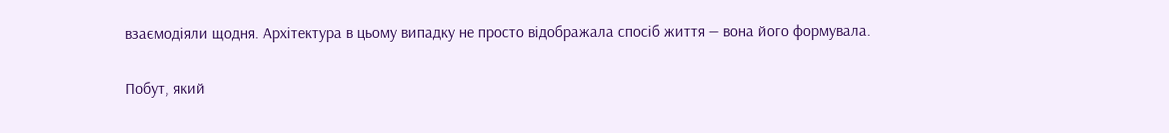взаємодіяли щодня. Архітектура в цьому випадку не просто відображала спосіб життя — вона його формувала.

Побут, який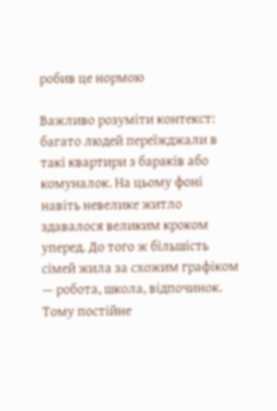робив це нормою

Важливо розуміти контекст: багато людей переїжджали в такі квартири з бараків або комуналок. На цьому фоні навіть невелике житло здавалося великим кроком уперед. До того ж більшість сімей жила за схожим графіком — робота, школа, відпочинок. Тому постійне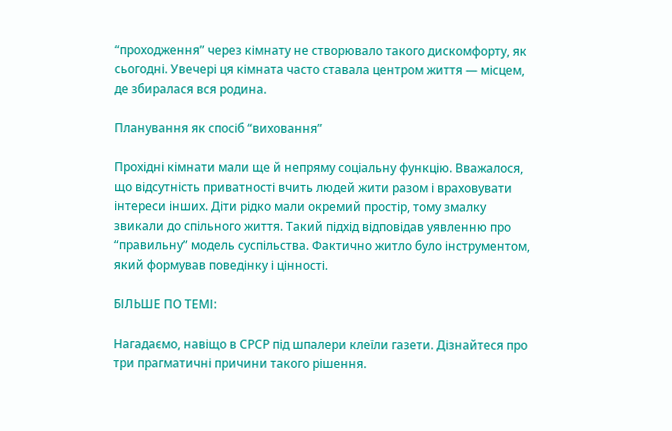“проходження” через кімнату не створювало такого дискомфорту, як сьогодні. Увечері ця кімната часто ставала центром життя — місцем, де збиралася вся родина.

Планування як спосіб “виховання”

Прохідні кімнати мали ще й непряму соціальну функцію. Вважалося, що відсутність приватності вчить людей жити разом і враховувати інтереси інших. Діти рідко мали окремий простір, тому змалку звикали до спільного життя. Такий підхід відповідав уявленню про “правильну” модель суспільства. Фактично житло було інструментом, який формував поведінку і цінності.

БІЛЬШЕ ПО ТЕМІ:

Нагадаємо, навіщо в СРСР під шпалери клеїли газети. Дізнайтеся про три прагматичні причини такого рішення.